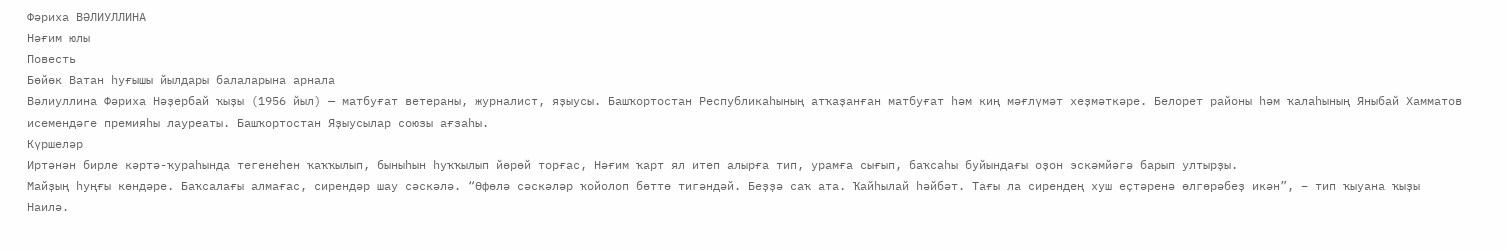Фәриха ВӘЛИУЛЛИНА
Нәғим юлы
Повесть
Бөйөк Ватан һуғышы йылдары балаларына арнала
Вәлиуллина Фәриха Нәҙербай ҡыҙы (1956 йыл) — матбуғат ветераны, журналист, яҙыусы. Башҡортостан Республикаһының атҡаҙанған матбуғат һәм киң мәғлүмәт хеҙмәткәре. Белорет районы һәм ҡалаһының Яныбай Хамматов исемендәге премияһы лауреаты. Башҡортостан Яҙыусылар союзы ағзаһы.
Күршеләр
Иртәнән бирле кәртә-ҡураһында тегенеһен ҡаҡҡылып, быныһын һуҡҡылып йөрөй торғас, Нәғим ҡарт ял итеп алырға тип, урамға сығып, баҡсаһы буйындағы оҙон эскәмйәгә барып ултырҙы.
Майҙың һуңғы көндәре. Баҡсалағы алмағас, сирендәр шау сәскәлә. “Өфөлә сәскәләр ҡойолоп бөттө тигәндәй. Беҙҙә саҡ ата. Ҡайһылай һәйбәт. Тағы ла сирендең хуш еҫтәренә өлгөрәбеҙ икән”, – тип ҡыуана ҡыҙы Наилә.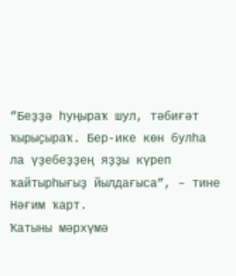”Беҙҙә һуңыраҡ шул, тәбиғәт ҡырыҫыраҡ. Бер-ике көн булһа ла үҙебеҙҙең яҙҙы күреп ҡайтырһығыҙ йылдағыса”, – тине Нәғим ҡарт.
Ҡатыны мәрхүмә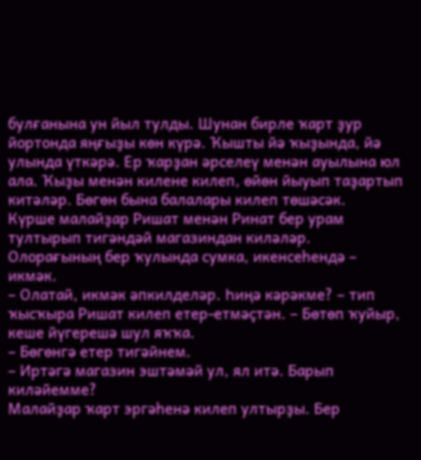булғанына ун йыл тулды. Шунан бирле ҡарт ҙур йортонда яңғыҙы көн күрә. Ҡышты йә ҡыҙында, йә улында үткәрә. Ер ҡарҙан әрселеү менән ауылына юл ала. Ҡыҙы менән килене килеп, өйөн йыуып таҙартып китәләр. Бөгөн бына балалары килеп төшәсәк.
Күрше малайҙар Ришат менән Ринат бер урам тултырып тигәндәй магазиндан киләләр. Олорағының бер ҡулында сумка, икенсеһендә – икмәк.
– Олатай, икмәк әпкилделәр. Һиңә кәрәкме? – тип ҡысҡыра Ришат килеп етер-етмәҫтән. – Бөтөп ҡуйыр, кеше йүгерешә шул яҡҡа.
– Бөгөнгә етер тигәйнем.
– Иртәгә магазин эштәмәй ул, ял итә. Барып киләйемме?
Малайҙар ҡарт эргәһенә килеп ултырҙы. Бер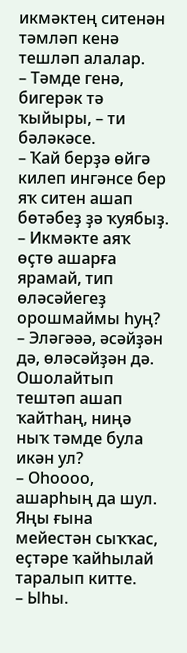икмәктең ситенән тәмләп кенә тешләп алалар.
– Тәмде генә, бигерәк тә ҡыйыры, – ти бәләкәсе.
– Ҡай берҙә өйгә килеп ингәнсе бер яҡ ситен ашап бөтәбеҙ ҙә ҡуябыҙ.
– Икмәкте аяҡ өҫтө ашарға ярамай, тип өләсәйегеҙ орошмаймы һуң?
– Эләгәәә, әсәйҙән дә, өләсәйҙән дә. Ошолайтып тештәп ашап ҡайтһаң, ниңә ныҡ тәмде була икән ул?
– Оһоооо, ашарһың да шул. Яңы ғына мейестән сыҡҡас, еҫтәре ҡайһылай таралып китте.
– Ыһы.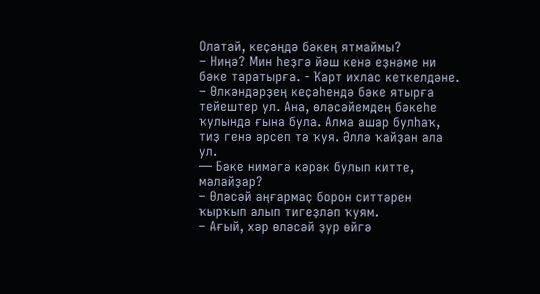Олатай, кеҫәңдә бәкең ятмаймы?
– Ниңә? Мин һеҙгә йәш кенә еҙнәме ни бәке таратырға. - Ҡарт ихлас кеткелдәне.
– Өлкәндәрҙең кеҫәһендә бәке ятырға тейештер ул. Ана, өләсәйемдең бәкеһе ҡулында ғына була. Алма ашар булһаҡ, тиҙ генә әрсеп тә ҡуя. Әллә ҡайҙан ала ул.
— Бәке нимәгә кәрәк булып китте, малайҙар?
– Өләсәй аңғармаҫ борон ситтәрен ҡырҡып алып тигеҙләп ҡуям.
– Ағый, хәр өләсәй ҙур өйгә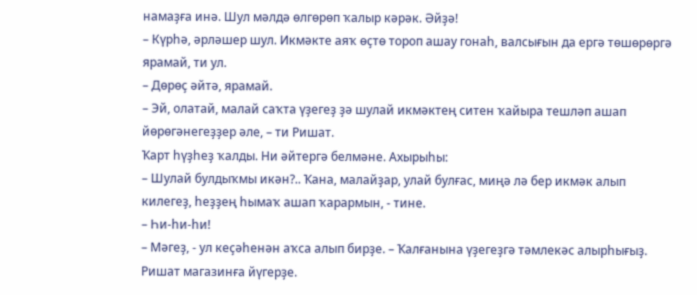намаҙға инә. Шул мәлдә өлгөрөп ҡалыр кәрәк. Әйҙә!
– Күрһә, әрләшер шул. Икмәкте аяҡ өҫтө тороп ашау гонаһ, валсығын да ергә төшөрөргә ярамай, ти ул.
– Дөрөҫ әйтә, ярамай.
– Эй, олатай, малай саҡта үҙегеҙ ҙә шулай икмәктең ситен ҡайыра тешләп ашап йөрөгәнегеҙҙер әле, – ти Ришат.
Ҡарт һүҙһеҙ ҡалды. Ни әйтергә белмәне. Ахырыһы:
– Шулай булдыҡмы икән?.. Ҡана, малайҙар, улай булғас, миңә лә бер икмәк алып килегеҙ, һеҙҙең һымаҡ ашап ҡарармын, - тине.
– Һи-һи-һи!
– Мәгеҙ, - ул кеҫәһенән аҡса алып бирҙе. – Ҡалғанына үҙегеҙгә тәмлекәс алырһығыҙ.
Ришат магазинға йүгерҙе.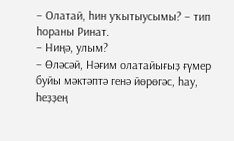– Олатай, һин уҡытыусымы? – тип һораны Ринат.
– Ниңә, улым?
– Өләсәй, Нәғим олатайығыҙ ғүмер буйы мәктәптә генә йөрөгәс, һау, һеҙҙең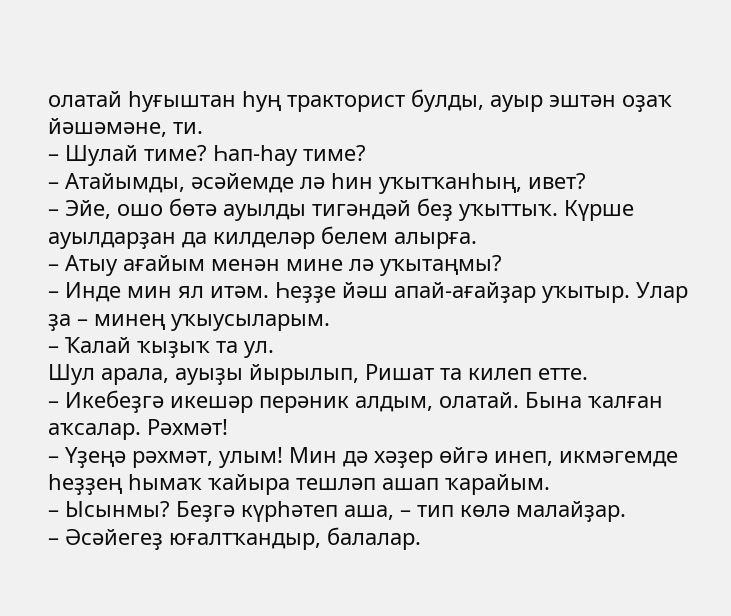олатай һуғыштан һуң тракторист булды, ауыр эштән оҙаҡ йәшәмәне, ти.
– Шулай тиме? Һап-һау тиме?
– Атайымды, әсәйемде лә һин уҡытҡанһың, ивет?
– Эйе, ошо бөтә ауылды тигәндәй беҙ уҡыттыҡ. Күрше ауылдарҙан да килделәр белем алырға.
– Атыу ағайым менән мине лә уҡытаңмы?
– Инде мин ял итәм. Һеҙҙе йәш апай-ағайҙар уҡытыр. Улар ҙа – минең уҡыусыларым.
– Ҡалай ҡыҙыҡ та ул.
Шул арала, ауыҙы йырылып, Ришат та килеп етте.
– Икебеҙгә икешәр перәник алдым, олатай. Бына ҡалған аҡсалар. Рәхмәт!
– Үҙеңә рәхмәт, улым! Мин дә хәҙер өйгә инеп, икмәгемде һеҙҙең һымаҡ ҡайыра тешләп ашап ҡарайым.
– Ысынмы? Беҙгә күрһәтеп аша, – тип көлә малайҙар.
– Әсәйегеҙ юғалтҡандыр, балалар.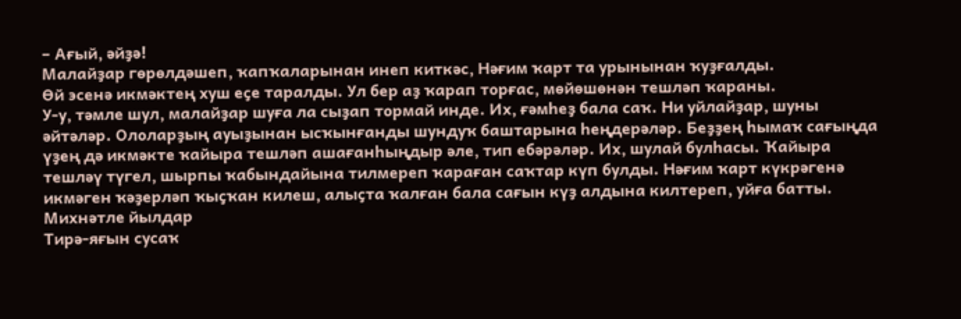– Ағый, әйҙә!
Малайҙар гөрөлдәшеп, ҡапҡаларынан инеп киткәс, Нәғим ҡарт та урынынан ҡуҙғалды.
Өй эсенә икмәктең хуш еҫе таралды. Ул бер аҙ ҡарап торғас, мөйөшөнән тешләп ҡараны.
У-у, тәмле шул, малайҙар шуға ла сыҙап тормай инде. Их, ғәмһеҙ бала саҡ. Ни уйлайҙар, шуны әйтәләр. Ололарҙың ауыҙынан ысҡынғанды шундуҡ баштарына һеңдерәләр. Беҙҙең һымаҡ сағыңда үҙең дә икмәкте ҡайыра тешләп ашағанһыңдыр әле, тип ебәрәләр. Их, шулай булһасы. Ҡайыра тешләү түгел, шырпы ҡабындайына тилмереп ҡараған саҡтар күп булды. Нәғим ҡарт күкрәгенә икмәген ҡәҙерләп ҡыҫҡан килеш, алыҫта ҡалған бала сағын күҙ алдына килтереп, уйға батты.
Михнәтле йылдар
Тирә-яғын сусаҡ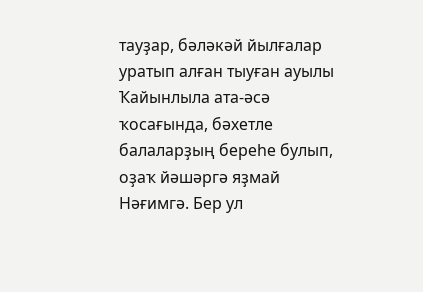тауҙар, бәләкәй йылғалар уратып алған тыуған ауылы Ҡайынлыла ата-әсә ҡосағында, бәхетле балаларҙың береһе булып, оҙаҡ йәшәргә яҙмай Нәғимгә. Бер ул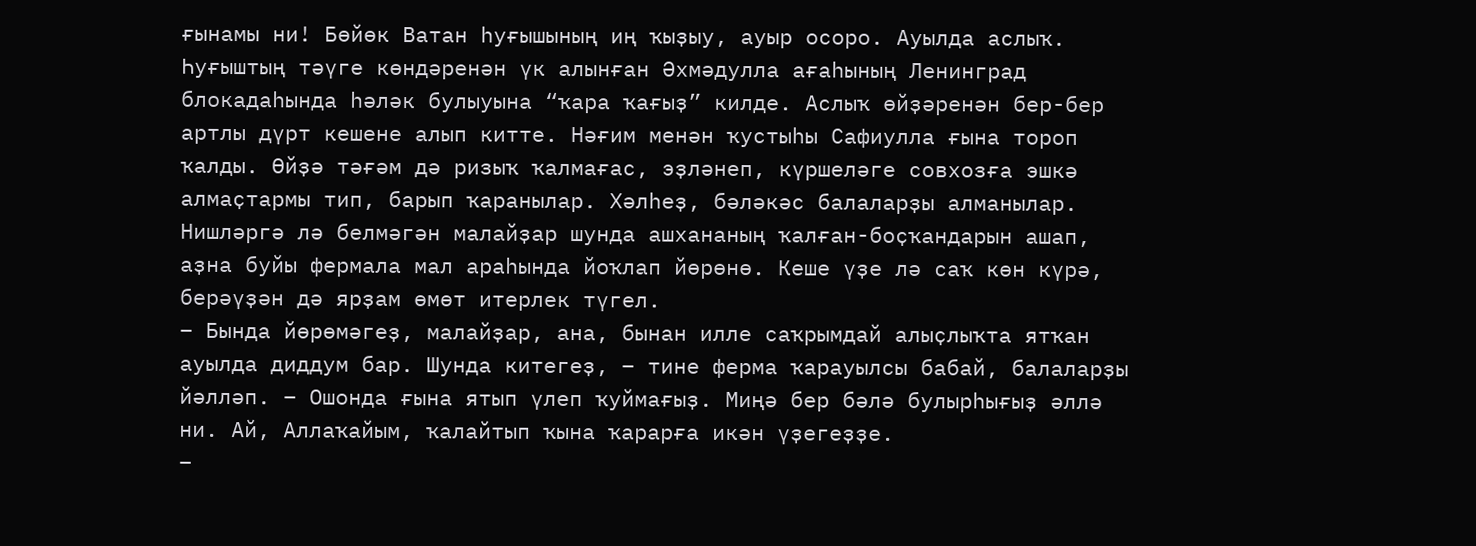ғынамы ни! Бөйөк Ватан һуғышының иң ҡыҙыу, ауыр осоро. Ауылда аслыҡ. Һуғыштың тәүге көндәренән үк алынған Әхмәдулла ағаһының Ленинград блокадаһында һәләк булыуына “ҡара ҡағыҙ” килде. Аслыҡ өйҙәренән бер-бер артлы дүрт кешене алып китте. Нәғим менән ҡустыһы Сафиулла ғына тороп ҡалды. Өйҙә тәғәм дә ризыҡ ҡалмағас, эҙләнеп, күршеләге совхозға эшкә алмаҫтармы тип, барып ҡаранылар. Хәлһеҙ, бәләкәс балаларҙы алманылар. Нишләргә лә белмәгән малайҙар шунда ашхананың ҡалған-боҫҡандарын ашап, аҙна буйы фермала мал араһында йоҡлап йөрөнө. Кеше үҙе лә саҡ көн күрә, берәүҙән дә ярҙам өмөт итерлек түгел.
– Бында йөрөмәгеҙ, малайҙар, ана, бынан илле саҡрымдай алыҫлыҡта ятҡан ауылда диддум бар. Шунда китегеҙ, – тине ферма ҡарауылсы бабай, балаларҙы йәлләп. – Ошонда ғына ятып үлеп ҡуймағыҙ. Миңә бер бәлә булырһығыҙ әллә ни. Ай, Аллаҡайым, ҡалайтып ҡына ҡарарға икән үҙегеҙҙе.
–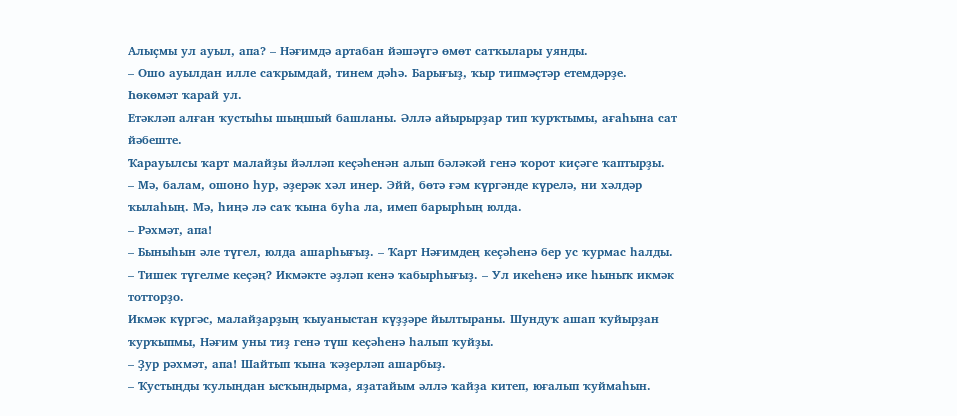Алыҫмы ул ауыл, апа? – Нәғимдә артабан йәшәүгә өмөт сатҡылары уянды.
– Ошо ауылдан илле саҡрымдай, тинем дәһә. Барығыҙ, ҡыр типмәҫтәр етемдәрҙе. Һөкөмәт ҡарай ул.
Етәкләп алған ҡустыһы шыңшый башланы. Әллә айырырҙар тип ҡурҡтымы, ағаһына сат йәбеште.
Ҡарауылсы ҡарт малайҙы йәлләп кеҫәһенән алып бәләкәй генә ҡорот киҫәге ҡаптырҙы.
– Мә, балам, ошоно һур, әҙерәк хәл инер. Эйй, бөтә ғәм күргәнде күрелә, ни хәлдәр ҡылаһың. Мә, һиңә лә саҡ ҡына буһа ла, имеп барырһың юлда.
– Рәхмәт, апа!
– Быныһын әле түгел, юлда ашарһығыҙ. – Ҡарт Нәғимдең кеҫәһенә бер ус ҡурмас һалды. – Тишек түгелме кеҫәң? Икмәкте әҙләп кенә ҡабырһығыҙ. – Ул икеһенә ике һыныҡ икмәк тотторҙо.
Икмәк күргәс, малайҙарҙың ҡыуаныстан күҙҙәре йылтыраны. Шундуҡ ашап ҡуйырҙан ҡурҡыпмы, Нәғим уны тиҙ генә түш кеҫәһенә һалып ҡуйҙы.
– Ҙур рәхмәт, апа! Шайтып ҡына ҡәҙерләп ашарбыҙ.
– Ҡустыңды ҡулыңдан ысҡындырма, яҙатайым әллә ҡайҙа китеп, юғалып ҡуймаһын.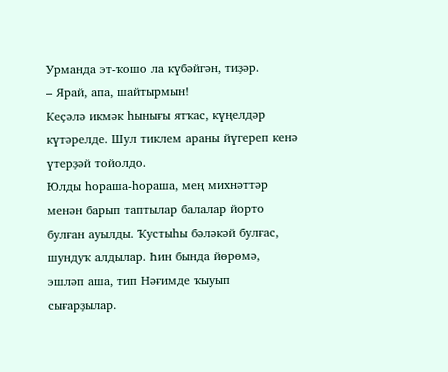Урманда эт-ҡошо ла күбәйгән, тиҙәр.
– Ярай, апа, шайтырмын!
Кеҫәлә икмәк һынығы ятҡас, күңелдәр күтәрелде. Шул тиклем араны йүгереп кенә үтерҙәй тойолдо.
Юлды һораша-һораша, мең михнәттәр менән барып таптылар балалар йорто булған ауылды. Ҡустыһы бәләкәй булғас, шундуҡ алдылар. Һин бында йөрөмә, эшләп аша, тип Нәғимде ҡыуып сығарҙылар.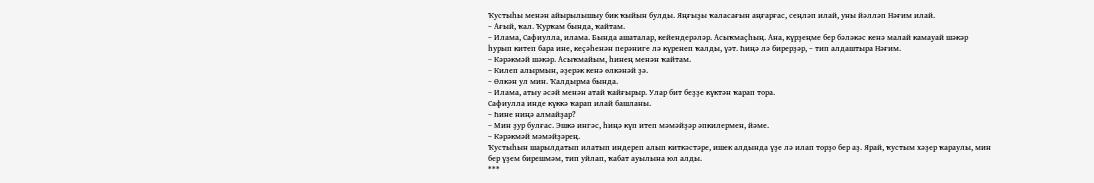Ҡустыһы менән айырылышыу бик ҡыйын булды. Яңғыҙы ҡаласағын аңғарғас, сеңләп илай, уны йәлләп Нәғим илай.
– Ағый, ҡал. Ҡурҡам бында, ҡайтам.
– Илама, Сафиулла, илама. Бында ашаталар, кейендерәләр. Асыҡмаҫһың. Ана, күрҙеңме бер бәләкәс кенә малай камауай шәкәр һурып китеп бара ине, кеҫәһенән перәниге лә күренеп ҡалды, үәт. Һиңә лә бирерҙәр, – тип алдаштыра Нәғим.
– Кәрәкмәй шәкәр. Асыҡмайым, һинең менән ҡайтам.
– Килеп алырмын, әҙерәк кенә өлкәнәй ҙә.
– Өлкән ул мин. Ҡалдырма бында.
– Илама, атыу әсәй менән атай ҡайғырыр. Улар бит беҙҙе күктән ҡарап тора.
Сафиулла инде күккә ҡарап илай башланы.
– Һине ниңә алмайҙар?
– Мин ҙур булғас. Эшкә ингәс, һиңә күп итеп мәмәйҙәр әпкилермен, йәме.
– Кәрәкмәй мәмәйҙәрең.
Ҡустыһын шарылдатып илатып индереп алып киткәстәре, ишек алдында үҙе лә илап торҙо бер аҙ. Ярай, ҡустым хәҙер ҡараулы, мин бер үҙем бирешмәм, тип уйлап, ҡабат ауылына юл алды.
***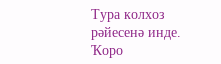Тура колхоз рәйесенә инде. Ҡоро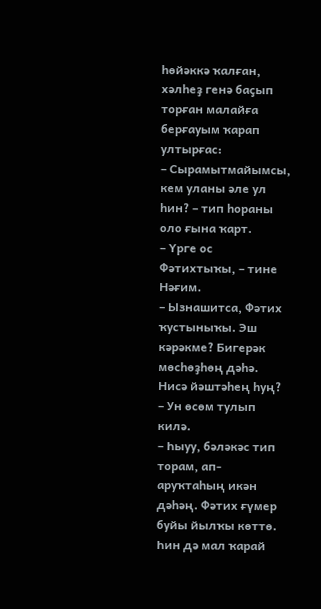һөйәккә ҡалған, хәлһеҙ генә баҫып торған малайға берғауым ҡарап ултырғас:
– Сырамытмайымсы, кем уланы әле ул һин? – тип һораны оло ғына ҡарт.
– Үрге ос Фәтихтыҡы, – тине Нәғим.
– Ызнашитса, Фәтих ҡустыныҡы. Эш кәрәкме? Бигерәк мөсһөҙһөң дәһә. Нисә йәштәһең һуң?
– Ун өсөм тулып килә.
– Һыуу, бәләкәс тип торам, ап-аруҡтаһың икән дәһәң. Фәтих ғүмер буйы йылҡы көттө. Һин дә мал ҡарай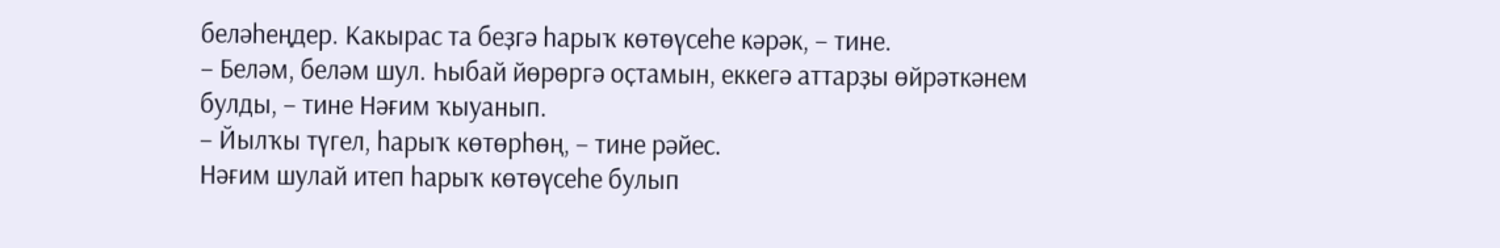беләһеңдер. Какырас та беҙгә һарыҡ көтөүсеһе кәрәк, – тине.
– Беләм, беләм шул. Һыбай йөрөргә оҫтамын, еккегә аттарҙы өйрәткәнем булды, – тине Нәғим ҡыуанып.
– Йылҡы түгел, һарыҡ көтөрһөң, – тине рәйес.
Нәғим шулай итеп һарыҡ көтөүсеһе булып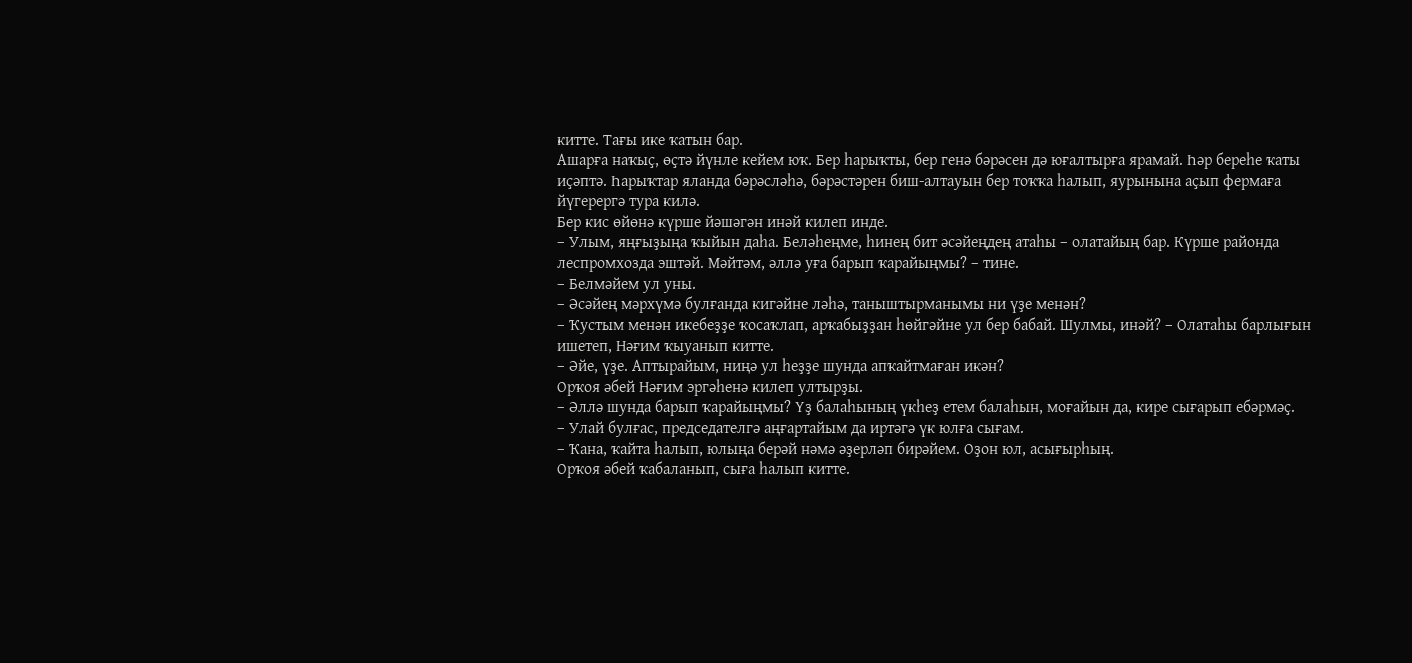китте. Тағы ике ҡатын бар.
Ашарға наҡыҫ, өҫтә йүнле кейем юҡ. Бер һарыҡты, бер генә бәрәсен дә юғалтырға ярамай. Һәр береһе ҡаты иҫәптә. Һарыҡтар яланда бәрәсләһә, бәрәстәрен биш-алтауын бер тоҡҡа һалып, яурынына аҫып фермаға йүгерергә тура килә.
Бер кис өйөнә күрше йәшәгән инәй килеп инде.
– Улым, яңғыҙыңа ҡыйын даһа. Беләһеңме, һинең бит әсәйеңдең атаһы – олатайың бар. Күрше районда леспромхозда эштәй. Мәйтәм, әллә уға барып ҡарайыңмы? – тине.
– Белмәйем ул уны.
– Әсәйең мәрхүмә булғанда кигәйне ләһә, таныштырманымы ни үҙе менән?
– Ҡустым менән икебеҙҙе ҡосаҡлап, арҡабыҙҙан һөйгәйне ул бер бабай. Шулмы, инәй? – Олатаһы барлығын ишетеп, Нәғим ҡыуанып китте.
– Әйе, үҙе. Аптырайым, ниңә ул һеҙҙе шунда апҡайтмаған икән?
Орҡоя әбей Нәғим эргәһенә килеп ултырҙы.
– Әллә шунда барып ҡарайыңмы? Үҙ балаһының үкһеҙ етем балаһын, моғайын да, кире сығарып ебәрмәҫ.
– Улай булғас, председателгә аңғартайым да иртәгә үк юлға сығам.
– Ҡана, ҡайта һалып, юлыңа берәй нәмә әҙерләп бирәйем. Оҙон юл, асығырһың.
Орҡоя әбей ҡабаланып, сыға һалып китте.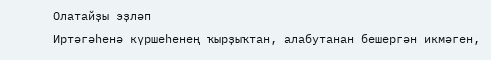Олатайҙы эҙләп
Иртәгәһенә күршеһенең ҡырҙыҡтан, алабутанан бешергән икмәген,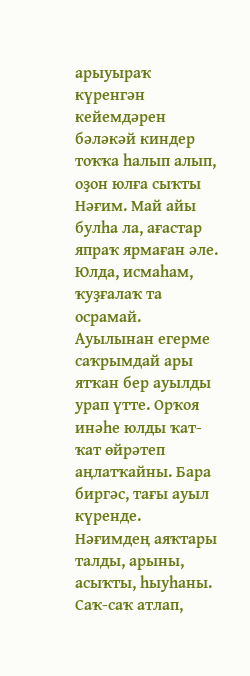арыуыраҡ күренгән кейемдәрен бәләкәй киндер тоҡҡа һалып алып, оҙон юлға сыҡты Нәғим. Май айы булһа ла, ағастар япраҡ ярмаған әле. Юлда, исмаһам, ҡуҙғалаҡ та осрамай. Ауылынан егерме саҡрымдай ары ятҡан бер ауылды урап үтте. Орҡоя инәһе юлды ҡат-ҡат өйрәтеп аңлатҡайны. Бара биргәс, тағы ауыл күренде. Нәғимдең аяҡтары талды, арыны, асыҡты, һыуһаны. Саҡ-саҡ атлап,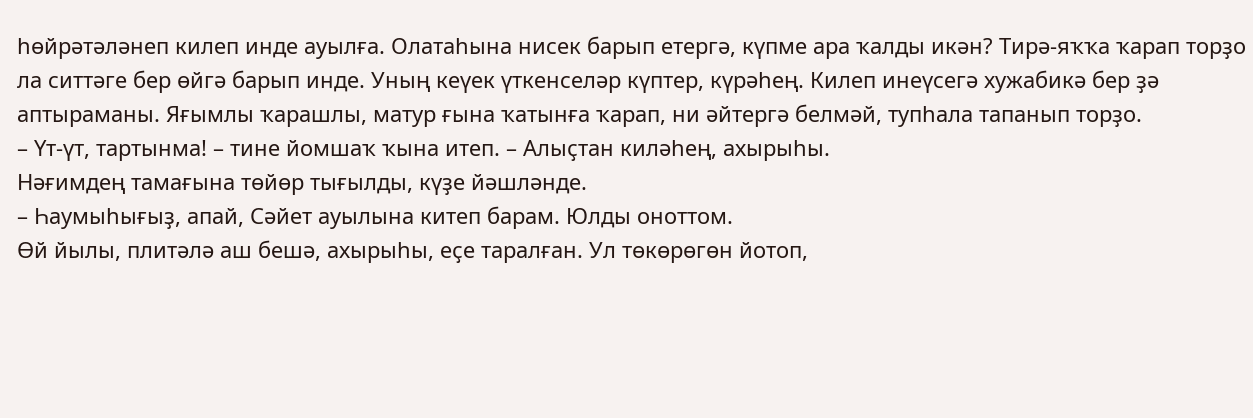һөйрәтәләнеп килеп инде ауылға. Олатаһына нисек барып етергә, күпме ара ҡалды икән? Тирә-яҡҡа ҡарап торҙо ла ситтәге бер өйгә барып инде. Уның кеүек үткенселәр күптер, күрәһең. Килеп инеүсегә хужабикә бер ҙә аптыраманы. Яғымлы ҡарашлы, матур ғына ҡатынға ҡарап, ни әйтергә белмәй, тупһала тапанып торҙо.
– Үт-үт, тартынма! – тине йомшаҡ ҡына итеп. – Алыҫтан киләһең, ахырыһы.
Нәғимдең тамағына төйөр тығылды, күҙе йәшләнде.
– Һаумыһығыҙ, апай, Сәйет ауылына китеп барам. Юлды оноттом.
Өй йылы, плитәлә аш бешә, ахырыһы, еҫе таралған. Ул төкөрөгөн йотоп,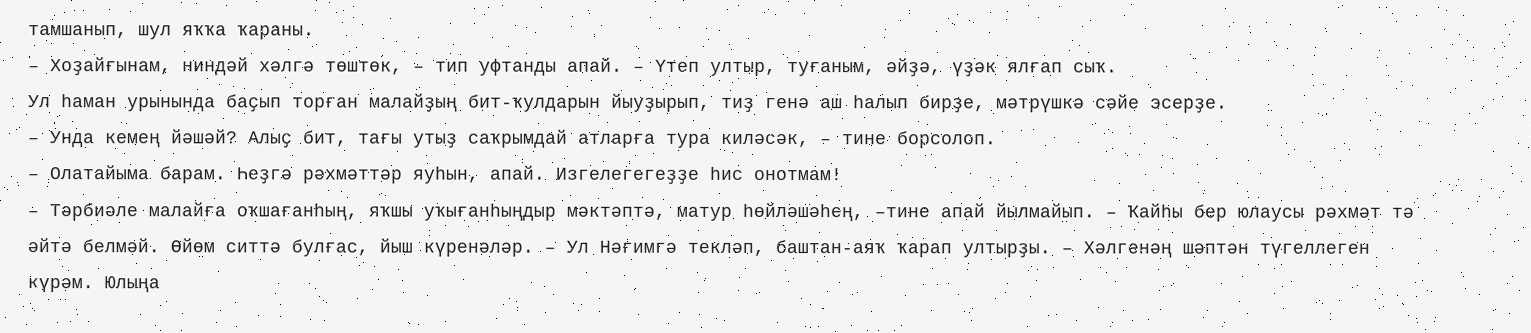тамшанып, шул яҡҡа ҡараны.
– Хоҙайғынам, ниндәй хәлгә төштөк, – тип уфтанды апай. – Үтеп ултыр, туғаным, әйҙә, үҙәк ялғап сыҡ.
Ул һаман урынында баҫып торған малайҙың бит-ҡулдарын йыуҙырып, тиҙ генә аш һалып бирҙе, мәтрүшкә сәйе эсерҙе.
– Унда кемең йәшәй? Алыҫ бит, тағы утыҙ саҡрымдай атларға тура киләсәк, – тине борсолоп.
– Олатайыма барам. Һеҙгә рәхмәттәр яуһын, апай. Изгелегегеҙҙе һис онотмам!
– Тәрбиәле малайға оҡшағанһың, яҡшы уҡығанһыңдыр мәктәптә, матур һөйләшәһең, –тине апай йылмайып. – Ҡайһы бер юлаусы рәхмәт тә әйтә белмәй. Өйөм ситтә булғас, йыш күренәләр. – Ул Нәғимгә текләп, баштан-аяҡ ҡарап ултырҙы. – Хәлгенәң шәптән түгеллеген күрәм. Юлыңа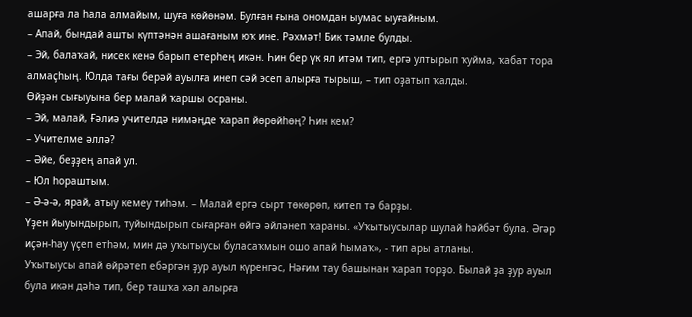ашарға ла һала алмайым, шуға көйөнәм. Булған ғына ономдан ыумас ыуғайным.
– Апай, бындай ашты күптәнән ашағаным юҡ ине. Рәхмәт! Бик тәмле булды.
– Эй, балаҡай, нисек кенә барып етерһең икән. Һин бер үк ял итәм тип, ергә ултырып ҡуйма, ҡабат тора алмаҫһың. Юлда тағы берәй ауылға инеп сәй эсеп алырға тырыш, – тип оҙатып ҡалды.
Өйҙән сығыуына бер малай ҡаршы осраны.
– Эй, малай, Ғәлиә учителдә нимәңде ҡарап йөрөйһөң? Һин кем?
– Учителме әллә?
– Әйе, беҙҙең апай ул.
– Юл һораштым.
– Ә-ә-ә, ярай, атыу кемеу тиһәм. – Малай ергә сырт төкөрөп, китеп тә барҙы.
Үҙен йыуындырып, туйындырып сығарған өйгә әйләнеп ҡараны. «Уҡытыусылар шулай һәйбәт була. Әгәр иҫән-һау үҫеп етһәм, мин дә уҡытыусы буласаҡмын ошо апай һымаҡ», - тип ары атланы.
Уҡытыусы апай өйрәтеп ебәргән ҙур ауыл күренгәс, Нәғим тау башынан ҡарап торҙо. Былай ҙа ҙур ауыл була икән дәһә тип, бер ташҡа хәл алырға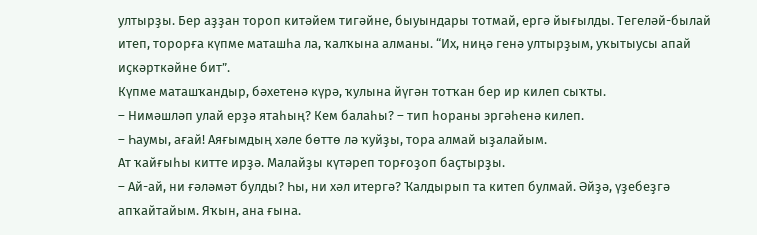ултырҙы. Бер аҙҙан тороп китәйем тигәйне, быуындары тотмай, ергә йығылды. Тегеләй-былай итеп, торорға күпме маташһа ла, ҡалҡына алманы. “Их, ниңә генә ултырҙым, уҡытыусы апай иҫкәрткәйне бит”.
Күпме маташҡандыр, бәхетенә күрә, ҡулына йүгән тотҡан бер ир килеп сыҡты.
– Нимәшләп улай ерҙә ятаһың? Кем балаһы? – тип һораны эргәһенә килеп.
– Һаумы, ағай! Аяғымдың хәле бөттө лә ҡуйҙы, тора алмай ыҙалайым.
Ат ҡайғыһы китте ирҙә. Малайҙы күтәреп торғоҙоп баҫтырҙы.
– Ай-ай, ни ғәләмәт булды? Һы, ни хәл итергә? Ҡалдырып та китеп булмай. Әйҙә, үҙебеҙгә апҡайтайым. Яҡын, ана ғына.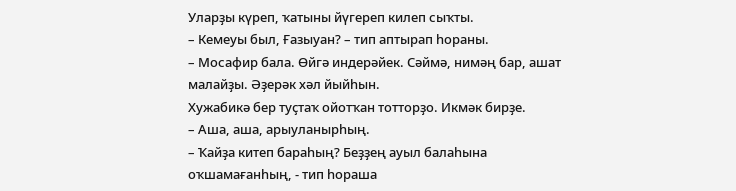Уларҙы күреп, ҡатыны йүгереп килеп сыҡты.
– Кемеуы был, Ғазыуан? – тип аптырап һораны.
– Мосафир бала. Өйгә индерәйек. Сәймә, нимәң бар, ашат малайҙы. Әҙерәк хәл йыйһын.
Хужабикә бер туҫтаҡ ойотҡан тотторҙо. Икмәк бирҙе.
– Аша, аша, арыуланырһың.
– Ҡайҙа китеп бараһың? Беҙҙең ауыл балаһына оҡшамағанһың, - тип һораша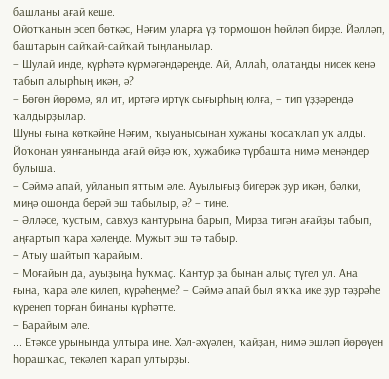башланы ағай кеше.
Ойотҡанын эсеп бөткәс, Нәғим уларға үҙ тормошон һөйләп бирҙе. Йәлләп, баштарын сайҡай-сайҡай тыңланылар.
– Шулай инде, күрһәтә күрмәгәндәреңде. Ай, Аллаһ, олатаңды нисек кенә табып алырһың икән, ә?
– Бөгөн йөрөмә, ял ит, иртәгә иртүк сығырһың юлға, – тип үҙҙәрендә ҡалдырҙылар.
Шуны ғына көткәйне Нәғим, ҡыуанысынан хужаны ҡосаҡлап уҡ алды.
Йоҡонан уянғанында ағай өйҙә юҡ, хужабикә түрбашта нимә менәндер булыша.
– Сәймә апай, уйланып яттым әле. Ауылығыҙ бигерәк ҙур икән, бәлки, миңә ошонда берәй эш табылыр, ә? – тине.
– Әлләсе, ҡустым, савхуз кантурына барып, Мирза тигән ағайҙы табып, аңғартып ҡара хәлеңде. Мужыт эш тә табыр.
– Атыу шайтып ҡарайым.
– Моғайын да, ауыҙыңа һуҡмаҫ. Кантур ҙа бынан алыҫ түгел ул. Ана ғына, ҡара әле килеп, күрәһеңме? – Сәймә апай был яҡҡа ике ҙур тәҙрәһе күренеп торған бинаны күрһәтте.
– Барайым әле.
... Етәксе урынында ултыра ине. Хәл-әхүәлен, ҡайҙан, нимә эшләп йөрөүен һорашҡас, текәлеп ҡарап ултырҙы.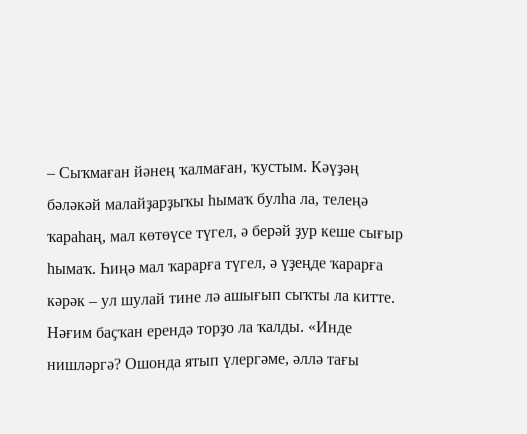– Сыҡмаған йәнең ҡалмаған, ҡустым. Кәүҙәң бәләкәй малайҙарҙыҡы һымаҡ булһа ла, телеңә ҡараһаң, мал көтөүсе түгел, ә берәй ҙур кеше сығыр һымаҡ. Һиңә мал ҡарарға түгел, ә үҙеңде ҡарарға кәрәк – ул шулай тине лә ашығып сыҡты ла китте.
Нәғим баҫҡан ерендә торҙо ла ҡалды. «Инде нишләргә? Ошонда ятып үлергәме, әллә тағы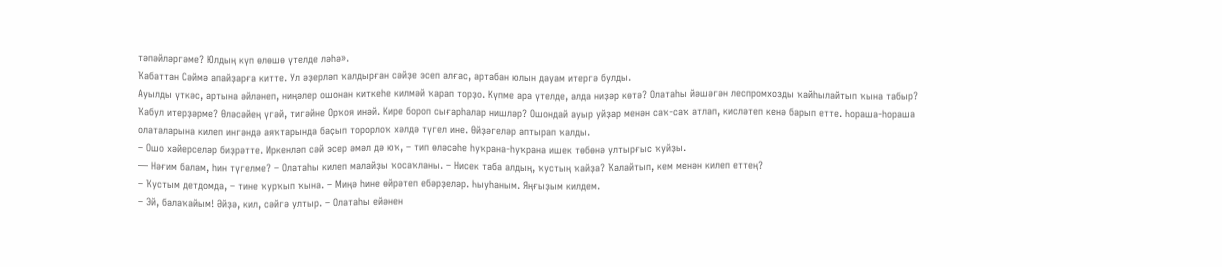тәпәйләргәме? Юлдың күп өлөшө үтелде ләһә».
Ҡабаттан Сәймә апайҙарға китте. Ул әҙерләп ҡалдырған сәйҙе эсеп алғас, артабан юлын дауам итергә булды.
Ауылды үткәс, артына әйләнеп, ниңәлер ошонан киткеһе килмәй ҡарап торҙо. Күпме ара үтелде, алда ниҙәр көтә? Олатаһы йәшәгән леспромхозды ҡайһылайтып ҡына табыр? Ҡабул итерҙәрме? Өләсәйең үгәй, тигәйне Орҡоя инәй. Кире бороп сығарһалар нишләр? Ошондай ауыр уйҙар менән саҡ-саҡ атлап, кисләтеп кенә барып етте. Һораша-һораша олаталарына килеп ингәндә аяҡтарында баҫып торорлоҡ хәлдә түгел ине. Өйҙәгеләр аптырап ҡалды.
– Ошо хәйерселәр биҙрәтте. Иркенләп сәй эсер әмәл дә юҡ, – тип өләсәһе һуҡрана-һуҡрана ишек төбөнә ултырғыс ҡуйҙы.
— Нәғим балам, һин түгелме? – Олатаһы килеп малайҙы ҡосаҡланы. – Нисек таба алдың, ҡустың ҡайҙа? Ҡалайтып, кем менән килеп еттең?
– Ҡустым детдомда, – тине ҡурҡып ҡына. – Миңә һине өйрәтеп ебәрҙеләр. Һыуһаным. Яңғыҙым килдем.
– Эй, балаҡайым! Әйҙә, кил, сәйгә ултыр. – Олатаһы ейәнен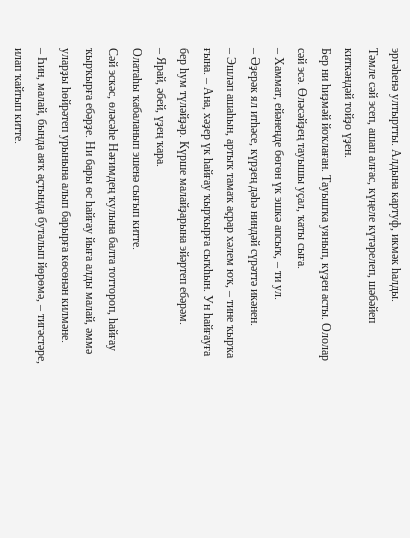эргәһенә ултыртты. Алдына картуф, икмәк һалды.
Тәмле сәй эсеп, ашап алғас, күңеле күтәрелеп, шәбәйеп киткәндәй тойҙо үҙен.
Бер ни һиҙмәй йоҡлаған. Тауышҡа уянып, күҙен асты. Ололар сәй эсә. Өләсәйҙең тауышы уҫал, ҡаты сыға.
– Хаммат, ейәнеңде бөгөн үк эшкә апсыҡ, – ти ул.
– Әҙерәк ял итһәсе, күрҙең дәһә ниндәй сүрәттә икәнен.
– Эшләп ашаһын, артыҡ тамаҡ аҫрар хәлем юҡ, – тине ҡырҡа ғына. – Ана, хәҙер үк һайғау ҡырҡырға сыҡһын. Ун һайғауға бер һум түләйҙәр. Күрше малайҙарына эйәртеп ебәрәм.
– Ярай, әбей, үҙең ҡара.
Олатаһы ҡабаланып эшенә сығып китте.
Сәй эскәс, өләсәһе Нәғимдең ҡулына балта тоттороп, һайғау ҡырҡырға ебәрҙе. Ни бары өс һайғау йыға алды малай, әммә уларҙы һөйрәтеп урынына алып барырға көсөнән килмәне.
– Һин, малай, бында аяҡ аҫтында буталып йөрөмә, – тигәстәре, илап ҡайтып китте.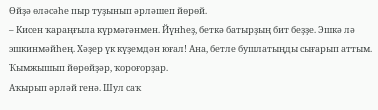Өйҙә өләсәһе пыр туҙынып әрләшеп йөрөй.
– Кисен ҡараңғыла күрмәгәнмен. Йүнһеҙ, беткә батырҙың бит беҙҙе. Эшкә лә эшкинмәйһең. Хәҙер үк күҙемдән юғал! Ана, бетле бушлатыңды сығарып аттым. Ҡымжышып йөрөйҙәр, ҡороғорҙар.
Аҡырып әрләй генә. Шул саҡ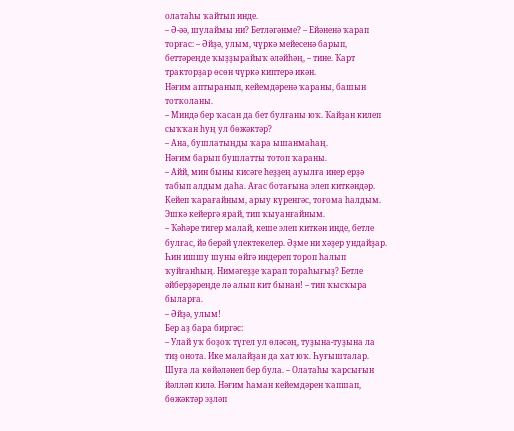олатаһы ҡайтып инде.
– Ә-әә, шулаймы ни? Бетләгәнме? – Ейәненә ҡарап торғас: – Әйҙә, улым, чүркә мейесенә барып, беттәреңде ҡыҙҙырайыҡ әләйһәң, – тине. Ҡарт тракторҙар өсөн чүркә киптерә икән.
Нәғим аптыранып, кейемдәренә ҡараны, башын тотҡоланы.
– Миндә бер ҡасан да бет булғаны юҡ. Ҡайҙан килеп сыҡҡан һуң ул бөжәктәр?
– Ана, бушлатыңды ҡара ышанмаһаң.
Нәғим барып бушлатты тотоп ҡараны.
– Айй, мин быны кисәге һеҙҙең ауылға инер ерҙә табып алдым даһа. Ағас ботағына элеп киткәндәр. Кейеп ҡарағайным, арыу күренгәс, тоғома һалдым. Эшкә кейергә ярай, тип ҡыуанғайным.
– Ҡәһәре тигер малай, кеше элеп киткән инде, бетле булғас, йә берәй үлектекелер. Әҙме ни хәҙер ундайҙар. Һин ишшу шуны өйгә индереп тороп һалып ҡуйғанһың. Нимәгеҙҙе ҡарап тораһығыҙ? Бетле әйберҙәреңде лә алып кит бынан! – тип ҡысҡыра быларға.
– Әйҙә, улым!
Бер аҙ бара биргәс:
– Улай уҡ боҙоҡ түгел ул өләсәң, туҙына-туҙына ла тиҙ онота. Ике малайҙан да хат юҡ. Һуғышталар. Шуға ла көйәләнеп бер була. – Олатаһы ҡарсығын йәлләп килә. Нәғим һаман кейемдәрен ҡапшап, бөжәктәр эҙләп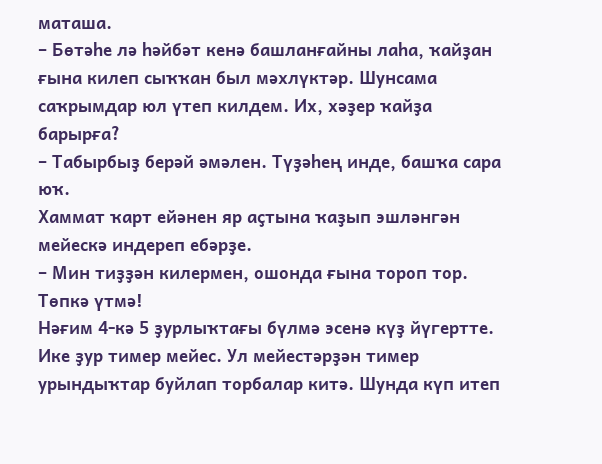маташа.
– Бөтәһе лә һәйбәт кенә башланғайны лаһа, ҡайҙан ғына килеп сыҡҡан был мәхлүктәр. Шунсама саҡрымдар юл үтеп килдем. Их, хәҙер ҡайҙа барырға?
– Табырбыҙ берәй әмәлен. Түҙәһең инде, башҡа сара юҡ.
Хаммат ҡарт ейәнен яр аҫтына ҡаҙып эшләнгән мейескә индереп ебәрҙе.
– Мин тиҙҙән килермен, ошонда ғына тороп тор. Төпкә үтмә!
Нәғим 4-кә 5 ҙурлыҡтағы бүлмә эсенә күҙ йүгертте. Ике ҙур тимер мейес. Ул мейестәрҙән тимер урындыҡтар буйлап торбалар китә. Шунда күп итеп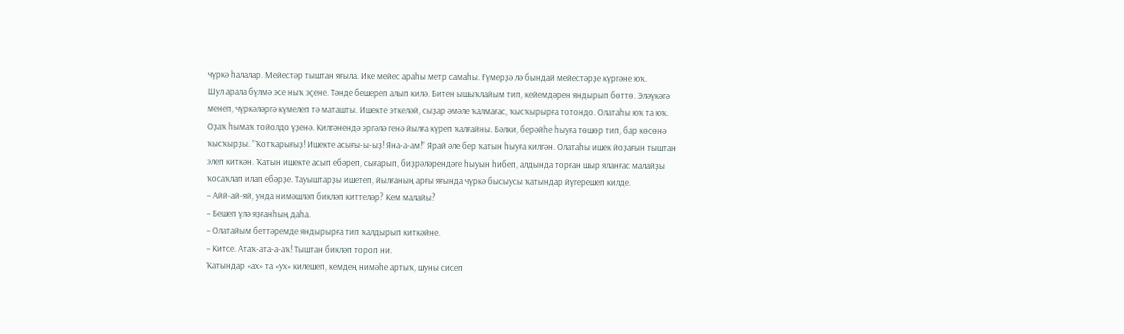чүркә һалалар. Мейестәр тыштан яғыла. Ике мейес араһы метр самаһы. Ғүмерҙә лә бындай мейестәрҙе күргәне юҡ.
Шул арала бүлмә эсе ныҡ эҫене. Тәнде бешереп алып килә. Битен ышыҡлайым тип, кейемдәрен яндырып бөттө. Эләүкәгә менеп, чүркәләргә күмелеп тә маташты. Ишекте эткеләй, сыҙар әмәле ҡалмағас, ҡысҡырырға тотондо. Олатаһы юҡ та юҡ. Оҙаҡ һымаҡ тойолдо үҙенә. Килгәнендә эргәлә генә йылға күреп ҡалғайны. Бәлки, берәйһе һыуға төшөр тип, бар көсөнә ҡысҡырҙы. ”Ҡотҡарығыҙ! Ишекте асығы-ы-ыҙ! Яна-а-ам!” Ярай әле бер ҡатын һыуға килгән. Олатаһы ишек йоҙағын тыштан элеп киткән. Ҡатын ишекте асып ебәреп, сығарып, биҙрәләрендәге һыуын һибеп, алдында торған шыр яланғас малайҙы ҡосаҡлап илап ебәрҙе. Тауыштарҙы ишетеп, йылғаның арғы яғында чүркә бысыусы ҡатындар йүгерешеп килде.
– Айй-ай-яй, унда нимәшләп бикләп киттеләр? Кем малайы?
– Бешеп үлә яҙғанһың даһа.
– Олатайым беттәремде яндырырға тип ҡалдырып киткәйне.
– Китсе. Атаҡ-ата-а-аҡ! Тыштан бикләп тороп ни.
Ҡатындар «ах» та «ух» килешеп, кемдең нимәһе артыҡ, шуны сисеп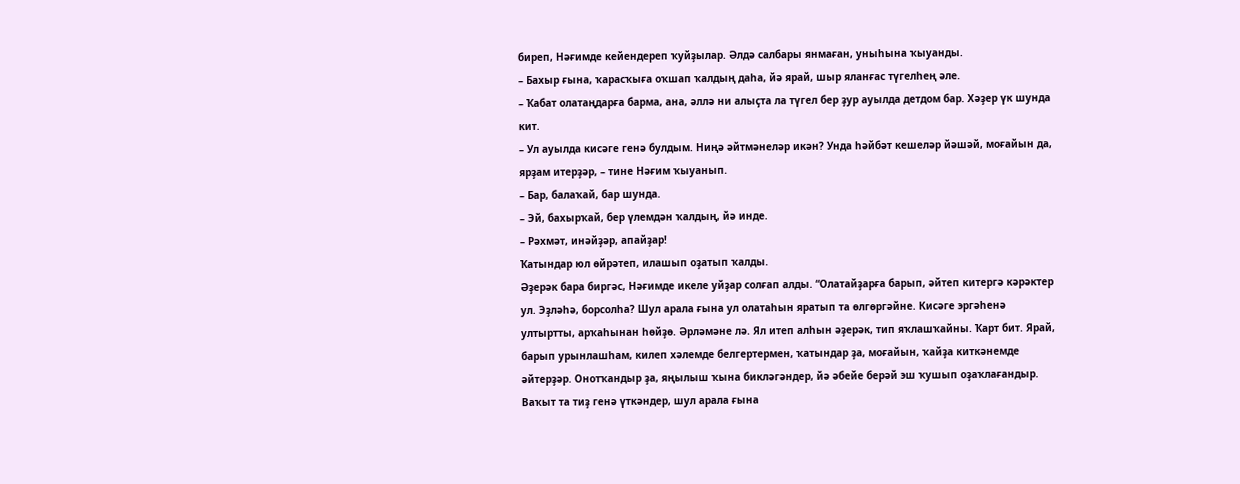биреп, Нәғимде кейендереп ҡуйҙылар. Әлдә салбары янмаған, уныһына ҡыуанды.
– Бахыр ғына, ҡарасҡыға оҡшап ҡалдың даһа, йә ярай, шыр яланғас түгелһең әле.
– Ҡабат олатаңдарға барма, ана, әллә ни алыҫта ла түгел бер ҙур ауылда детдом бар. Хәҙер үк шунда кит.
– Ул ауылда кисәге генә булдым. Ниңә әйтмәнеләр икән? Унда һәйбәт кешеләр йәшәй, моғайын да, ярҙам итерҙәр, – тине Нәғим ҡыуанып.
– Бар, балаҡай, бар шунда.
– Эй, бахырҡай, бер үлемдән ҡалдың, йә инде.
– Рәхмәт, инәйҙәр, апайҙар!
Ҡатындар юл өйрәтеп, илашып оҙатып ҡалды.
Әҙерәк бара биргәс, Нәғимде икеле уйҙар солғап алды. “Олатайҙарға барып, әйтеп китергә кәрәктер ул. Эҙләһә, борсолһа? Шул арала ғына ул олатаһын яратып та өлгөргәйне. Кисәге эргәһенә ултыртты, арҡаһынан һөйҙө. Әрләмәне лә. Ял итеп алһын әҙерәк, тип яҡлашҡайны. Ҡарт бит. Ярай, барып урынлашһам, килеп хәлемде белгертермен, ҡатындар ҙа, моғайын, ҡайҙа киткәнемде әйтерҙәр. Онотҡандыр ҙа, яңылыш ҡына бикләгәндер, йә әбейе берәй эш ҡушып оҙаҡлағандыр. Ваҡыт та тиҙ генә үткәндер, шул арала ғына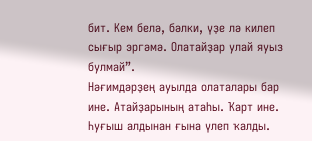бит. Кем белә, бәлки, үҙе лә килеп сығыр эргәмә. Олатайҙар улай яуыз булмай”.
Нәғимдәрҙең ауылда олаталары бар ине. Атайҙарының атаһы. Ҡарт ине. Һуғыш алдынан ғына үлеп ҡалды.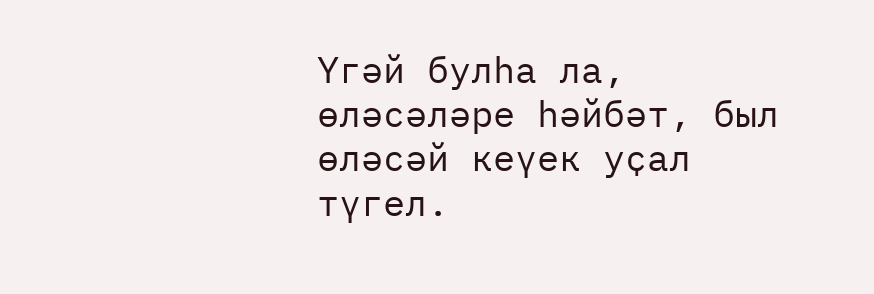Үгәй булһа ла, өләсәләре һәйбәт, был өләсәй кеүек уҫал түгел.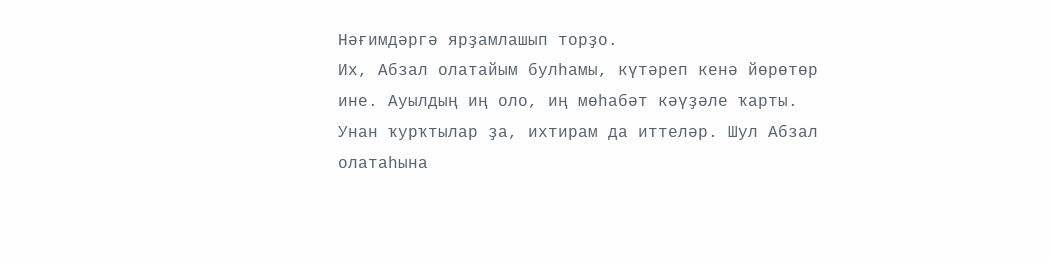Нәғимдәргә ярҙамлашып торҙо.
Их, Абзал олатайым булһамы, күтәреп кенә йөрөтөр ине. Ауылдың иң оло, иң мөһабәт кәүҙәле ҡарты. Унан ҡурҡтылар ҙа, ихтирам да иттеләр. Шул Абзал олатаһына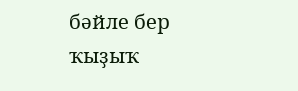бәйле бер ҡыҙыҡ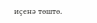иҫенә төштө.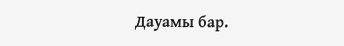Дауамы бар.